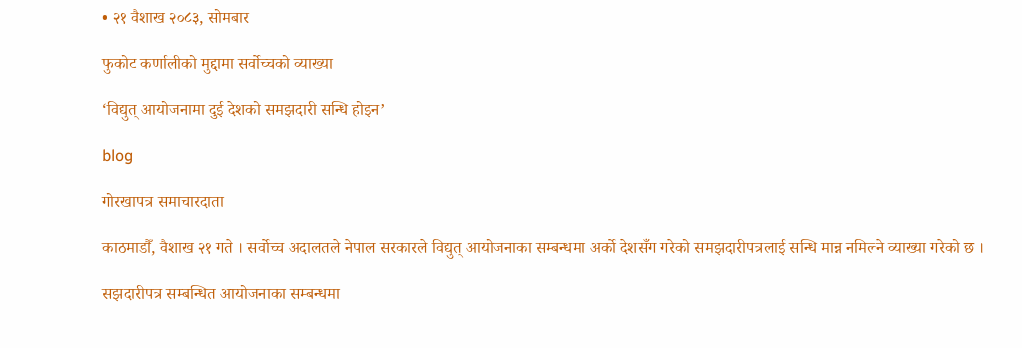• २१ वैशाख २०८३, सोमबार

फुकोट कर्णालीको मुद्दामा सर्वोच्चको व्याख्या

‘विद्युत् आयोजनामा दुई देशको समझदारी सन्धि होइन’

blog

गोरखापत्र समाचारदाता

काठमाडौँ, वैशाख २१ गते । सर्वोच्च अदालतले नेपाल सरकारले विद्युत् आयोजनाका सम्बन्धमा अर्को देशसँग गरेको समझदारीपत्रलाई सन्धि मान्न नमिल्ने व्याख्या गरेको छ ।

सझदारीपत्र सम्बन्धित आयोजनाका सम्बन्धमा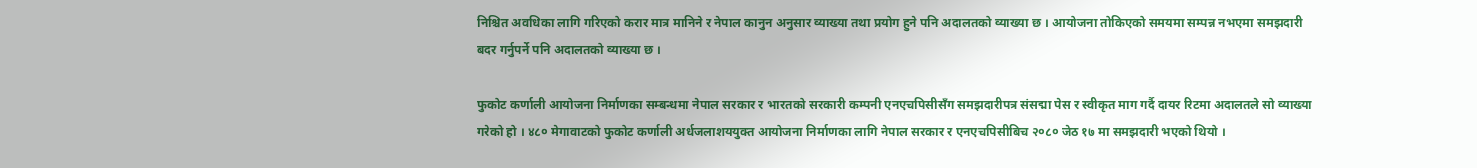निश्चित अवधिका लागि गरिएको करार मात्र मानिने र नेपाल कानुन अनुसार व्याख्या तथा प्रयोग हुने पनि अदालतको व्याख्या छ । आयोजना तोकिएको समयमा सम्पन्न नभएमा समझदारी बदर गर्नुपर्ने पनि अदालतको व्याख्या छ ।

फुकोट कर्णाली आयोजना निर्माणका सम्बन्धमा नेपाल सरकार र भारतको सरकारी कम्पनी एनएचपिसीसँग समझदारीपत्र संसद्मा पेस र स्वीकृत माग गर्दै दायर रिटमा अदालतले सो व्याख्या गरेको हो । ४८० मेगावाटको फुकोट कर्णाली अर्धजलाशययुक्त आयोजना निर्माणका लागि नेपाल सरकार र एनएचपिसीबिच २०८० जेठ १७ मा समझदारी भएको थियो ।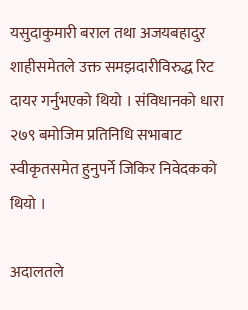यसुदाकुमारी बराल तथा अजयबहादुर शाहीसमेतले उक्त समझदारीविरुद्ध रिट दायर गर्नुभएको थियो । संविधानको धारा २७९ बमोजिम प्रतिनिधि सभाबाट स्वीकृतसमेत हुनुपर्ने जिकिर निवेदकको थियो ।

अदालतले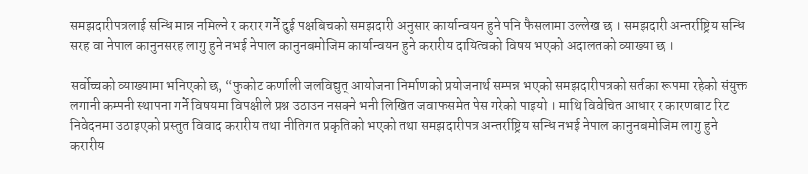समझदारीपत्रलाई सन्धि मान्न नमिल्ने र करार गर्ने दुई पक्षबिचको समझदारी अनुसार कार्यान्वयन हुने पनि फैसलामा उल्लेख छ । समझदारी अन्तर्राष्ट्रिय सन्धि सरह वा नेपाल कानुनसरह लागु हुने नभई नेपाल कानुनबमोजिम कार्यान्वयन हुने करारीय दायित्वको विषय भएको अदालतको व्याख्या छ ।

सर्वोच्चको व्याख्यामा भनिएको छ, “फुकोट कर्णाली जलविद्युत् आयोजना निर्माणको प्रयोजनार्थ सम्पन्न भएको समझदारीपत्रको सर्तका रूपमा रहेको संयुक्त लगानी कम्पनी स्थापना गर्ने विषयमा विपक्षीले प्रश्न उठाउन नसक्ने भनी लिखित जवाफसमेत पेस गरेको पाइयो । माथि विवेचित आधार र कारणबाट रिट निवेदनमा उठाइएको प्रस्तुत विवाद करारीय तथा नीतिगत प्रकृतिको भएको तथा समझदारीपत्र अन्तर्राष्ट्रिय सन्धि नभई नेपाल कानुनबमोजिम लागु हुने करारीय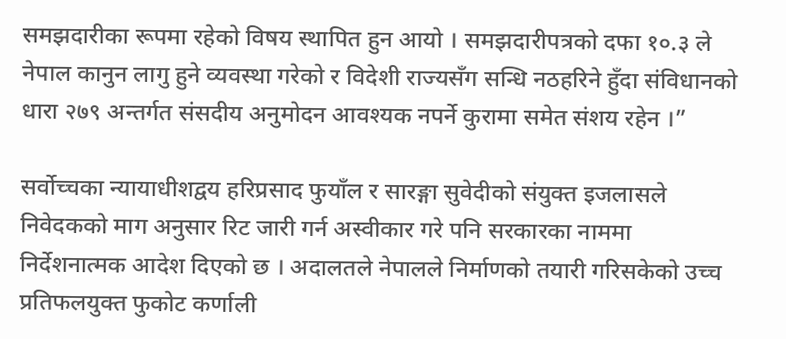समझदारीका रूपमा रहेको विषय स्थापित हुन आयो । समझदारीपत्रको दफा १०.३ ले नेपाल कानुन लागु हुने व्यवस्था गरेको र विदेशी राज्यसँग सन्धि नठहरिने हुँदा संविधानको धारा २७९ अन्तर्गत संसदीय अनुमोदन आवश्यक नपर्ने कुरामा समेत संशय रहेन ।”

सर्वोच्चका न्यायाधीशद्वय हरिप्रसाद फुयाँल र सारङ्गा सुवेदीको संयुक्त इजलासले निवेदकको माग अनुसार रिट जारी गर्न अस्वीकार गरे पनि सरकारका नाममा निर्देशनात्मक आदेश दिएको छ । अदालतले नेपालले निर्माणको तयारी गरिसकेको उच्च प्रतिफलयुक्त फुकोट कर्णाली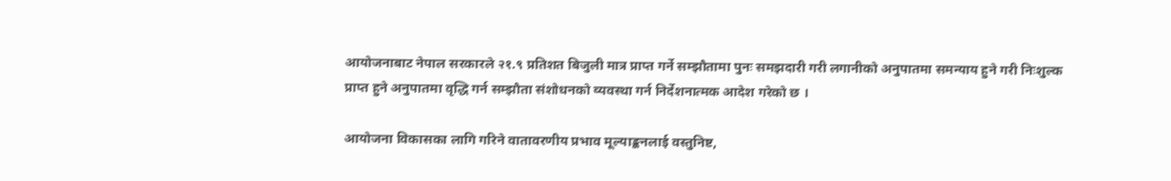आयोजनाबाट नेपाल सरकारले २१.९ प्रतिशत बिजुली मात्र प्राप्त गर्ने सम्झौतामा पुनः समझदारी गरी लगानीको अनुपातमा समन्याय हुने गरी निःशुल्क प्राप्त हुने अनुपातमा वृद्धि गर्न सम्झौता संशोधनको व्यवस्था गर्न निर्देशनात्मक आदेश गरेको छ ।

आयोजना विकासका लागि गरिने वातावरणीय प्रभाव मूल्याङ्कनलाई वस्तुनिष्ट,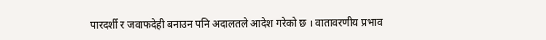पारदर्शी र जवाफदेही बनाउन पनि अदालतले आदेश गरेको छ । वातावरणीय प्रभाव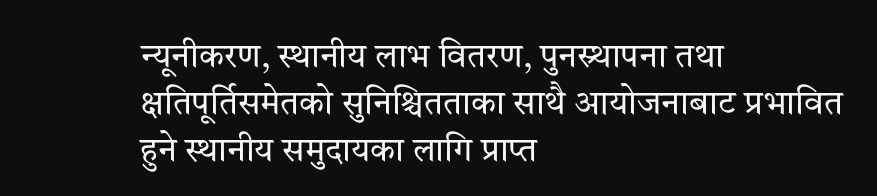न्यूनीकरण, स्थानीय लाभ वितरण, पुनस्र्थापना तथा क्षतिपूर्तिसमेतको सुनिश्चितताका साथै आयोजनाबाट प्रभावित हुने स्थानीय समुदायका लागि प्राप्त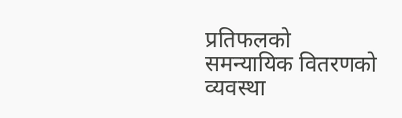प्रतिफलको समन्यायिक वितरणको व्यवस्था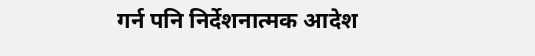गर्न पनि निर्देशनात्मक आदेश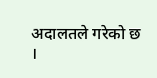अदालतले गरेको छ ।